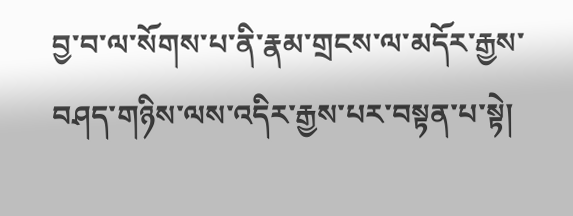བྱ་བ་ལ་སོགས་པ་ནི་རྣམ་གྲངས་ལ་མདོར་རྒྱས་བཤད་གཉིས་ལས་འདིར་རྒྱས་པར་བསྟན་པ་སྟེ།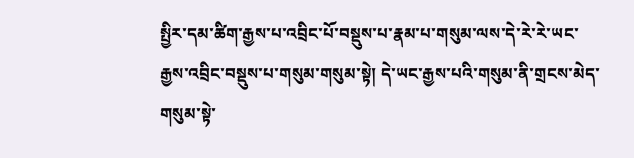སྤྱིར་དམ་ཚིག་རྒྱས་པ་འབྲིང་པོ་བསྡུས་པ་རྣམ་པ་གསུམ་ལས་དེ་རེ་རེ་ཡང་རྒྱས་འབྲིང་བསྡུས་པ་གསུམ་གསུམ་སྟེ། དེ་ཡང་རྒྱས་པའི་གསུམ་ནི་གྲངས་མེད་གསུམ་སྟེ་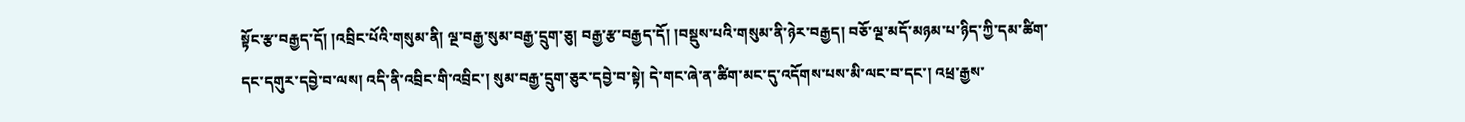སྟོང་རྩ་བརྒྱད་དོ། །འབྲིང་པོའི་གསུམ་ནི། ལྔ་བརྒྱ་སུམ་བརྒྱ་དྲུག་ཅུ། བརྒྱ་རྩ་བརྒྱད་དོ། །བསྡུས་པའི་གསུམ་ནི་ཉེར་བརྒྱད། བཅོ་ལྔ་མདོ་མཉམ་པ་ཉིད་ཀྱི་དམ་ཚིག་དང་དགུར་དབྱེ་བ་ལས། འདི་ནི་འབྲིང་གི་འབྲིང་། སུམ་བརྒྱ་དྲུག་ཅུར་དབྱེ་བ་སྟེ། དེ་གང་ཞེ་ན་ཚིག་མང་དུ་འདོགས་པས་མི་ལང་བ་དང་། འཕྲ་རྒྱས་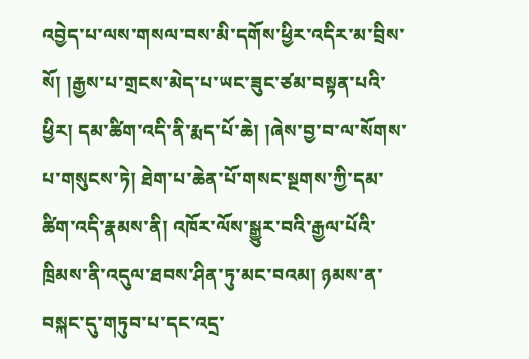འབྱེད་པ་ལས་གསལ་བས་མི་དགོས་ཕྱིར་འདིར་མ་བྲིས་སོ། །རྒྱས་པ་གྲངས་མེད་པ་ཡང་ཟུང་ཙམ་བསྟན་པའི་ཕྱིར། དམ་ཚིག་འདི་ནི་རྨད་པོ་ཆེ། །ཞེས་བྱ་བ་ལ་སོགས་པ་གསུངས་ཏེ། ཐེག་པ་ཆེན་པོ་གསང་སྔགས་ཀྱི་དམ་ཚིག་འདི་རྣམས་ནི། འཁོར་ལོས་སྒྱུར་བའི་རྒྱལ་པོའི་ཁྲིམས་ནི་འདུལ་ཐབས་ཤིན་ཏུ་མང་བའམ། ཉམས་ན་བསྐང་དུ་གཏུབ་པ་དང་འདྲ་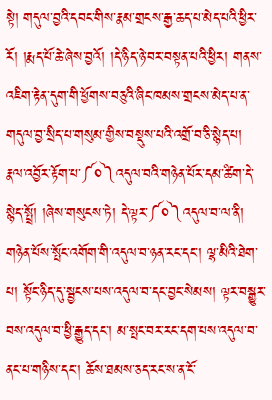སྟེ། གདུལ་བྱའི་དབང་གིས་རྣམ་གྲངས་རྒྱ་ཆད་པ་མེད་པའི་ཕྱིར་རོ། །རྨད་པོ་ཆེ་ཞེས་བྱའོ། །དེ་ཉིད་ཉེ་བར་བསྟན་པའི་ཕྱིར། གནས་འཇིག་རྟེན་དུག་གི་ཕྱོགས་བཅུའི་ཞིང་ཁམས་གྲངས་མེད་པ་ན་གདུལ་བྱ་སྲིད་པ་གསུམ་གྱིས་བསྡུས་པའི་འགྲོ་བ་ཅི་སྙེད་པ། རྣལ་འབྱོར་རྟོག་པ་༼༠༽འདུལ་བའི་གཉེན་པོར་དམ་ཚིག་དེ་སྙེད་སྤྲོ། །ཞེས་གསུངས་ཏེ། དེ་ལྟར་༼༠༽འདུལ་བ་ལ་ནི། གཉེན་པོས་སྤོང་འགོག་གི་འདུལ་བ་ཉན་རང་དང་། ལྷ་མིའི་ཐེག་པ། སྟོང་ཉིད་དུ་སྦྱངས་པས་འདུལ་བ་དང་བྱང་སེམས། ལྟར་བསྒྱུར་བས་འདུལ་བ་ཕྱི་རྒྱུད་དང་། མ་སྤང་བར་རང་དག་པས་འདུལ་བ་ནང་པ་གཉིས་དང་། ཆོས་ཐམས་ཅད་རང་ས་ན་ངོ་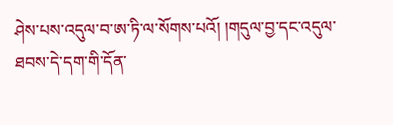ཤེས་པས་འདུལ་བ་ཨ་ཏི་ལ་སོགས་པའོ། །གདུལ་བྱ་དང་འདུལ་ཐབས་དེ་དག་གི་དོན་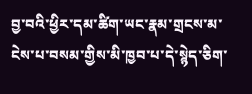བྱ་བའི་ཕྱིར་དམ་ཚིག་ཡང་རྣམ་གྲངས་མ་ངེས་པ་བསམ་གྱིས་མི་ཁྱབ་པ་དེ་སྙེད་ཅིག་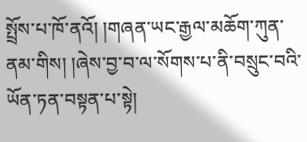སྤྲོས་པ་ཁོ་ནའོ། །གཞན་ཡང་རྒྱལ་མཆོག་ཀུན་ནམ་གིས། །ཞེས་བྱ་བ་ལ་སོགས་པ་ནི་བསྲུང་བའི་ཡོན་ཏན་བསྟན་པ་སྟེ།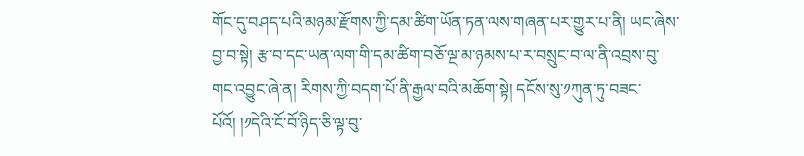གོང་དུ་བཤད་པའི་མཉམ་རྫོགས་ཀྱི་དམ་ཚིག་ཡོན་ཏན་ལས་གཞན་པར་གྱུར་པ་ནི། ཡང་ཞེས་བྱ་བ་སྟེ། རྩ་བ་དང་ཡན་ལག་གི་དམ་ཚིག་བཅོ་ལྔ་མ་ཉམས་པ་ར་བསྲུང་བ་ལ་ནི་འབྲས་བུ་གང་འབྱུང་ཞེ་ན། རིགས་ཀྱི་བདག་པོ་ནི་རྒྱལ་བའི་མཆོག་སྟེ། དངོས་སུ་༡ཀུན་ཏུ་བཟང་པོའོ། །༡དེའི་ངོ་བོ་ཉིད་ཅི་ལྟ་བུ་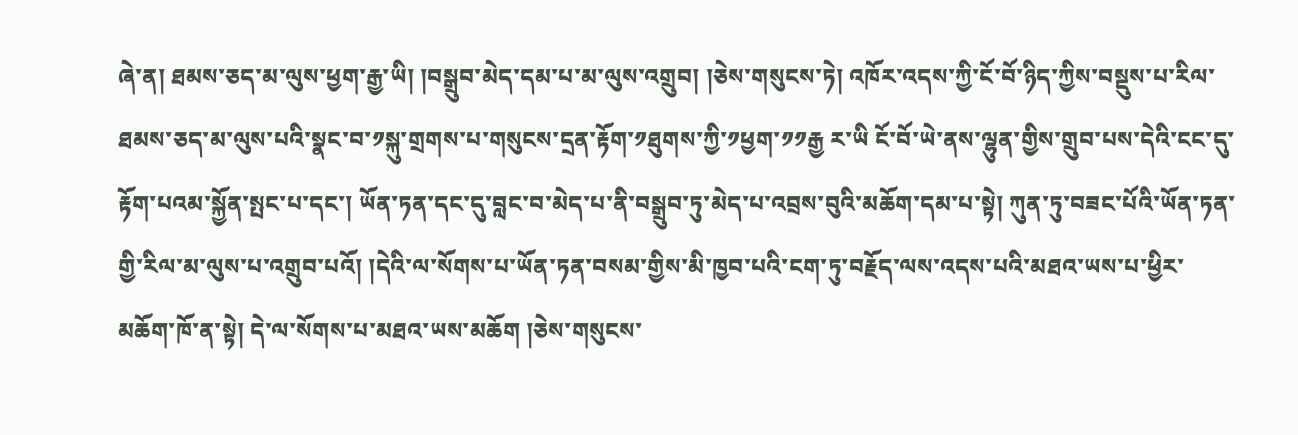ཞེ་ན། ཐམས་ཅད་མ་ལུས་ཕྱག་རྒྱ་ཡི། །བསྒྲུབ་མེད་དམ་པ་མ་ལུས་འགྲུབ། །ཅེས་གསུངས་ཏེ། འཁོར་འདས་ཀྱི་ངོ་བོ་ཉིད་ཀྱིས་བསྡུས་པ་རིལ་ཐམས་ཅད་མ་ལུས་པའི་སྣང་བ་༡སྐུ་གྲགས་པ་གསུངས་དྲན་རྟོག་༡ཐུགས་ཀྱི་༡ཕྱག་༡༡རྒྱ ར་ཡི ངོ་བོ་ཡེ་ནས་ལྷུན་གྱིས་གྲུབ་པས་དེའི་ངང་དུ་རྟོག་པའམ་སྐྱོན་སྤང་པ་དང་། ཡོན་ཏན་དང་དུ་བླང་བ་མེད་པ་ནི་བསྒྲུབ་ཏུ་མེད་པ་འབྲས་བུའི་མཆོག་དམ་པ་སྟེ། ཀུན་ཏུ་བཟང་པོའི་ཡོན་ཏན་གྱི་རིལ་མ་ལུས་པ་འགྲུབ་པའོ། །དེའི་ལ་སོགས་པ་ཡོན་ཏན་བསམ་གྱིས་མི་ཁྱབ་པའི་ངག་ཏུ་བརྗོད་ལས་འདས་པའི་མཐའ་ཡས་པ་ཕྱིར་མཆོག་ཁོ་ན་སྟེ། དེ་ལ་སོགས་པ་མཐའ་ཡས་མཆོག །ཅེས་གསུངས་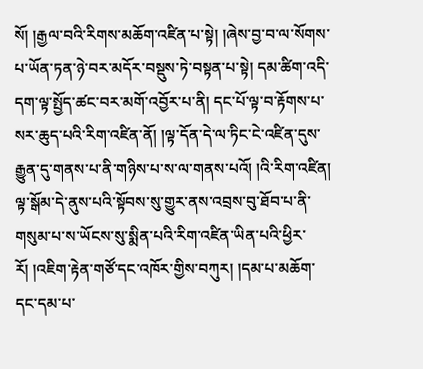སོ། །རྒྱལ་བའི་རིགས་མཆོག་འཛིན་པ་སྟེ། །ཞེས་བྱ་བ་ལ་སོགས་པ་ཡོན་ཏན་ཉེ་བར་མདོར་བསྡུས་ཏེ་བསྟན་པ་སྟེ། དམ་ཚིག་འདི་དག་ལྟ་སྤྱོད་ཚང་བར་མགོ་འབྱོར་པ་ནི། དང་པོ་ལྟ་བ་རྟོགས་པ་སར་ཆུད་པའི་རིག་འཛིན་ནོ། །ལྟ་དོན་དེ་ལ་ཏིང་ངེ་འཛིན་དུས་རྒྱུན་དུ་གནས་པ་ནི་གཉིས་པ་ས་ལ་གནས་པའོ། །འི་རིག་འཛིན། ལྟ་སྒོམ་དེ་ནུས་པའི་སྟོབས་སུ་གྱུར་ནས་འབྲས་བུ་ཐོབ་པ་ནི་གསུམ་པ་ས་ཡོངས་སུ་སྨིན་པའི་རིག་འཛིན་ཡིན་པའི་ཕྱིར་རོ། །འཇིག་རྟེན་གཙོ་དང་འཁོར་གྱིས་བཀུར། །དམ་པ་མཆོག་དང་དམ་པ་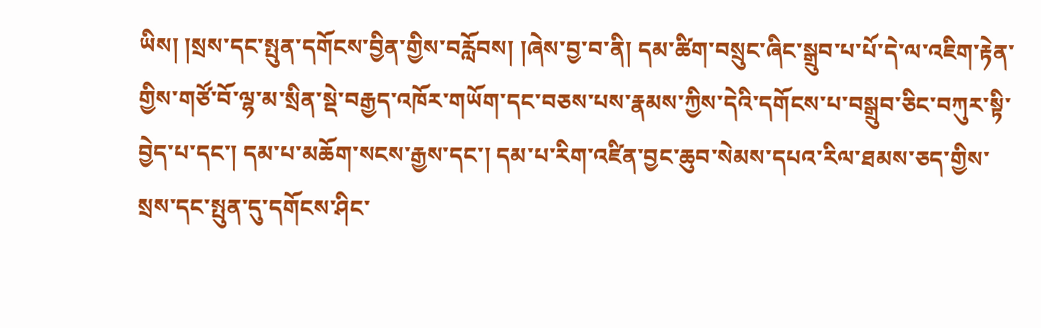ཡིས། །སྲས་དང་སྤུན་དགོངས་བྱིན་གྱིས་བརློབས། །ཞེས་བྱ་བ་ནི། དམ་ཚིག་བསྲུང་ཞིང་སྒྲུབ་པ་པོ་དེ་ལ་འཇིག་རྟེན་གྱིས་གཙོ་བོ་ལྷ་མ་སྲིན་སྡེ་བརྒྱད་འཁོར་གཡོག་དང་བཅས་པས་རྣམས་ཀྱིས་དེའི་དགོངས་པ་བསྒྲུབ་ཅིང་བཀུར་སྟི་བྱེད་པ་དང་། དམ་པ་མཆོག་སངས་རྒྱས་དང་། དམ་པ་རིག་འཛིན་བྱང་ཆུབ་སེམས་དཔའ་རིལ་ཐམས་ཅད་གྱིས་སྲས་དང་སྤུན་དུ་དགོངས་ཤིང་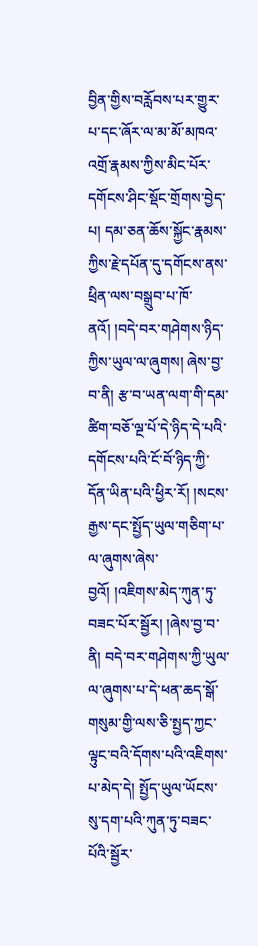བྱིན་གྱིས་བརློབས་པར་གྱུར་པ་དང་ཞོར་ལ་མ་མོ་མཁའ་འགྲོ་རྣམས་ཀྱིས་མིང་པོར་དགོངས་ཤིང་སྡོང་གྲོགས་བྱེད་པ། དམ་ཅན་ཆོས་སྐྱོང་རྣམས་ཀྱིས་རྗེ་དཔོན་དུ་དགོངས་ནས་ཕྲིན་ལས་བསྒྲུབ་པ་ཁོ་ནའོ། །བདེ་བར་གཤེགས་ཉིད་ཀྱིས་ཡུལ་ལ་ཞུགས། ཞེས་བྱ་བ་ནི། རྩ་བ་ཡན་ལག་གི་དམ་ཚིག་བཅོ་ལྔ་པོ་དེ་ཉིད་དེ་པའི་དགོངས་པའི་ངོ་བོ་ཉིད་ཀྱི་དོན་ཡིན་པའི་ཕྱིར་རོ། །སངས་རྒྱས་དང་སྤྱོད་ཡུལ་གཅིག་པ་ལ་ཞུགས་ཞེས་བྱའོ། །འཇིགས་མེད་ཀུན་ཏུ་བཟང་པོར་སྦྱོར། །ཞེས་བྱ་བ་ནི། བདེ་བར་གཤེགས་ཀྱི་ཡུལ་ལ་ཞུགས་པ་དེ་ཕན་ཆད་སྒོ་གསུམ་གྱི་ལས་ཅི་སྤྱད་ཀྱང་ལྟུང་བའི་དོགས་པའི་འཇིགས་པ་མེད་དེ། སྤྱོད་ཡུལ་ཡོངས་སུ་དག་པའི་ཀུན་ཏུ་བཟང་པོའི་སྦྱོར་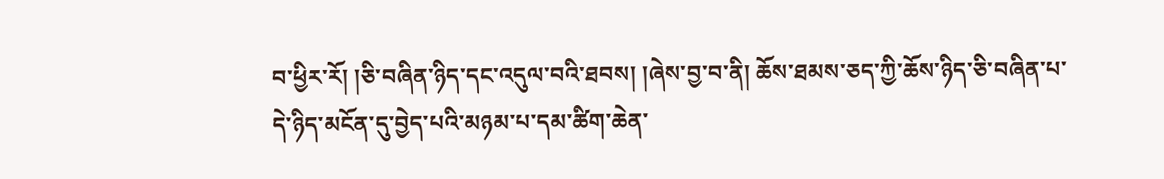བ་ཕྱིར་རོ། །ཅི་བཞིན་ཉིད་དང་འདུལ་བའི་ཐབས། །ཞེས་བྱ་བ་ནི། ཆོས་ཐམས་ཅད་ཀྱི་ཆོས་ཉིད་ཅི་བཞིན་པ་དེ་ཉིད་མངོན་དུ་བྱེད་པའི་མཉམ་པ་དམ་ཚིག་ཆེན་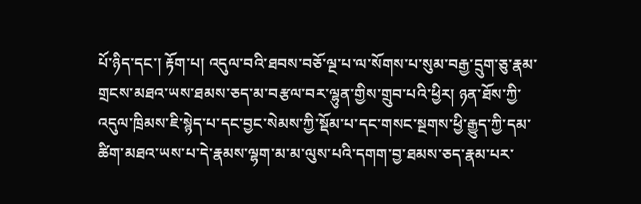པོ་ཉིད་དང་། རྟོག་པ། འདུལ་བའི་ཐབས་བཅོ་ལྔ་པ་ལ་སོགས་པ་སུམ་བརྒྱ་དྲུག་ཅུ་རྣམ་གྲངས་མཐའ་ཡས་ཐམས་ཅད་མ་བརྩལ་བར་ལྷུན་གྱིས་གྲུབ་པའི་ཕྱིར། ཉན་ཐོས་ཀྱི་འདུལ་ཁྲིམས་ཇི་སྙེད་པ་དང་བྱང་སེམས་ཀྱི་སྡོམ་པ་དང་གསང་སྔགས་ཕྱི་རྒྱུད་ཀྱི་དམ་ཚིག་མཐའ་ཡས་པ་དེ་རྣམས་ལྷག་མ་མ་ལུས་པའི་དགག་བྱ་ཐམས་ཅད་རྣམ་པར་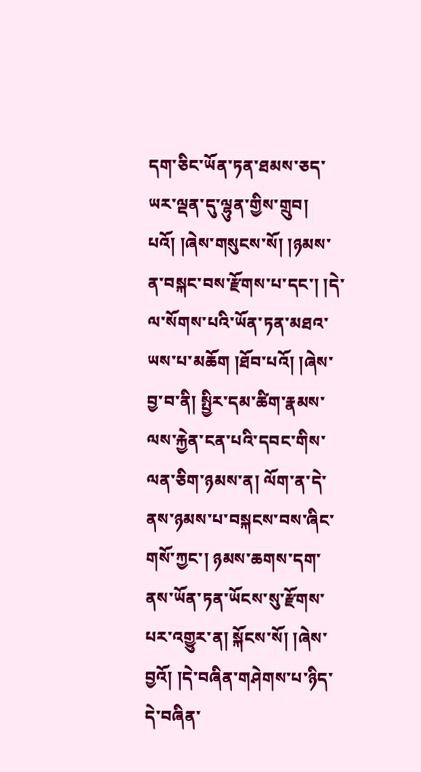དག་ཅིང་ཡོན་ཏན་ཐམས་ཅད་ཡར་ལྡན་དུ་ལྷུན་གྱིས་གྲུབ། པའོ། །ཞེས་གསུངས་སོ། །ཉམས་ན་བསྐང་བས་རྫོགས་པ་དང་། །དེ་ལ་སོགས་པའི་ཡོན་ཏན་མཐའ་ཡས་པ་མཆོག །ཐོབ་པའོ། །ཞེས་བྱ་བ་ནི། སྤྱིར་དམ་ཚིག་རྣམས་ལས་རྐྱེན་ངན་པའི་དབང་གིས་ལན་ཅིག་ཉམས་ན། ལོག་ན་དེ་ནས་ཉམས་པ་བསྐངས་བས་ཞིང་གསོ་ཀྱང་། ཉམས་ཆགས་དག་ནས་ཡོན་ཏན་ཡོངས་སུ་རྫོགས་པར་འགྱུར་ན། སྐོངས་སོ། །ཞེས་བྱའོ། །དེ་བཞིན་གཤེགས་པ་ཉིད་དེ་བཞིན་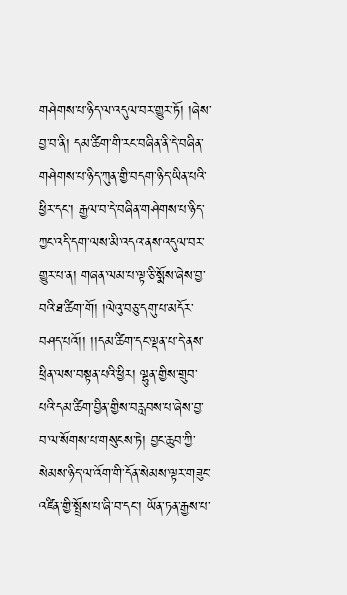གཤེགས་པ་ཉིད་ལ་འདུལ་བར་གྱུར་ཏོ། །ཞེས་བྱ་བ་ནི། དམ་ཚིག་གི་རང་བཞིན་ནི་དེ་བཞིན་གཤེགས་པ་ཉིད་ཀུན་གྱི་བདག་ཉིད་ཡིན་པའི་ཕྱིར་དང་། རྒྱལ་བ་དེ་བཞིན་གཤེགས་པ་ཉིད་ཀྱང་འདི་དག་ལས་མི་འདའ་ནས་འདུལ་བར་གྱུར་པ་ན། གཞན་ལམ་པ་ལྟ་ཅི་སྨོས་ཞེས་བྱ་བའི་ཐ་ཚིག་གོ། །ལེའུ་བཅུ་དགུ་པ་མདོར་བཤད་པའོ།། །།དམ་ཚིག་དང་ལྡན་པ་དེ་ནས་ཕྲིན་ལས་བསྟན་པའི་ཕྱིར། ལྷུན་གྱིས་གྲུབ་པའི་དམ་ཚིག་བྱིན་གྱིས་བརླབས་པ་ཞེས་བྱ་བ་ལ་སོགས་པ་གསུངས་ཏེ། བྱང་ཆུབ་ཀྱི་སེམས་ཉིད་ལ་འོག་གི་དོན་སེམས་ལྟར་གཟུང་འཛིན་གྱི་སྤྲོས་པ་ཞི་བ་དང་། ཡོན་ཏན་རྒྱས་པ་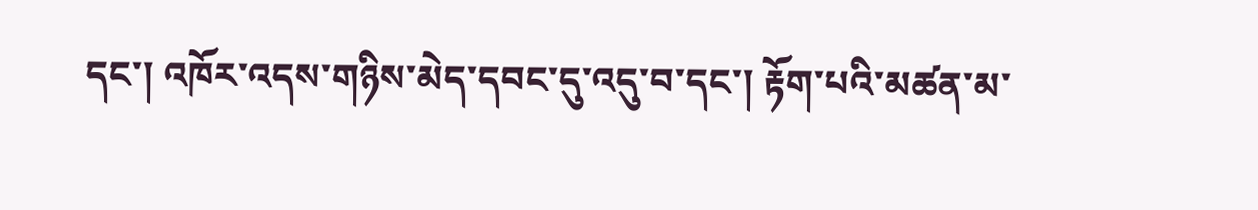དང་། འཁོར་འདས་གཉིས་མེད་དབང་དུ་འདུ་བ་དང་། རྟོག་པའི་མཚན་མ་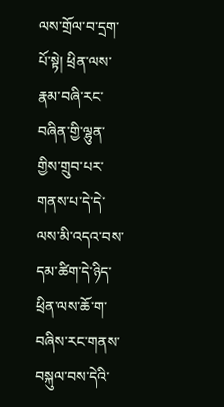ལས་གྲོལ་བ་དྲག་པོ་སྟེ། ཕྲིན་ལས་རྣམ་བཞི་རང་བཞིན་གྱི་ལྷུན་གྱིས་གྲུབ་པར་གནས་པ་དེ་དེ་ལས་མི་འདའ་བས་དམ་ཚིག་དེ་ཉིད་ཕྲིན་ལས་ཆོ་ག་བཞིས་རང་གནས་བསྐུལ་བས་དེའི་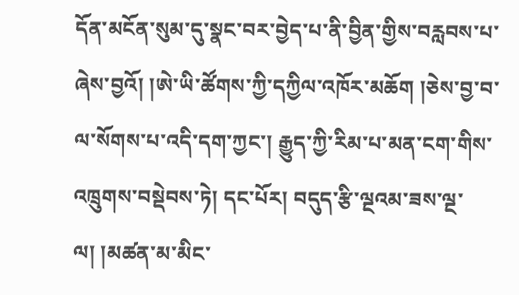དོན་མངོན་སུམ་དུ་སྣང་བར་བྱེད་པ་ནི་བྱིན་གྱིས་བརླབས་པ་ཞེས་བྱའོ། །ཨེ་ཡི་ཚོགས་ཀྱི་དཀྱིལ་འཁོར་མཆོག །ཅེས་བྱ་བ་ལ་སོགས་པ་འདི་དག་ཀྱང་། རྒྱུད་ཀྱི་རིམ་པ་མན་ངག་གིས་འཁྲུགས་བསྡེབས་ཏེ། དང་པོར། བདུད་རྩི་ལྔའམ་ཟས་ལྔ་ལ། །མཚན་མ་མིང་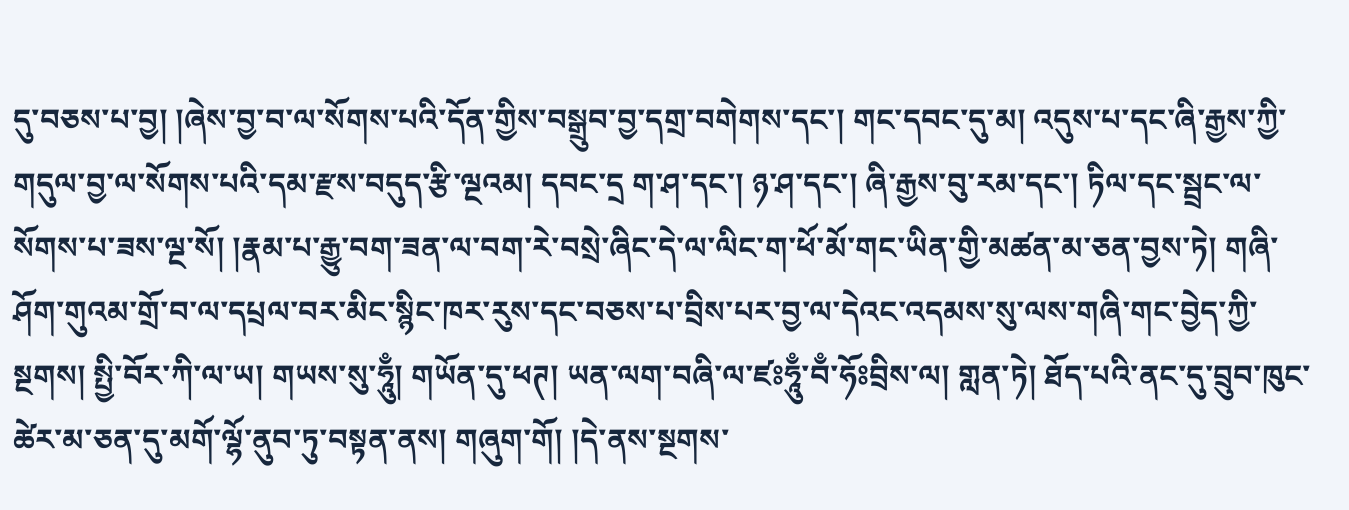དུ་བཅས་པ་བྱ། །ཞེས་བྱ་བ་ལ་སོགས་པའི་དོན་གྱིས་བསྒྲུབ་བྱ་དགྲ་བགེགས་དང་། གང་དབང་དུ་མ། འདུས་པ་དང་ཞི་རྒྱས་ཀྱི་གདུལ་བྱ་ལ་སོགས་པའི་དམ་རྫས་བདུད་རྩི་ལྔའམ། དབང་དྲ ག་ཤ་དང་། ཉ་ཤ་དང་། ཞི་རྒྱས་བུ་རམ་དང་། ཏིལ་དང་སྦྲང་ལ་སོགས་པ་ཟས་ལྔ་སོ། །རྣམ་པ་རྒྱུ་བག་ཟན་ལ་བག་རེ་བསྲེ་ཞིང་དེ་ལ་ལིང་ག་ཕོ་མོ་གང་ཡིན་གྱི་མཚན་མ་ཅན་བྱས་ཏེ། གཞི་ཤོག་གུའམ་གྲོ་བ་ལ་དཔྲལ་བར་མིང་སྙིང་ཁར་རུས་དང་བཅས་པ་བྲིས་པར་བྱ་ལ་དེའང་འདམས་སུ་ལས་གཞི་གང་བྱེད་ཀྱི་སྔགས། སྤྱི་བོར་ཀི་ལ་ཡ། གཡས་སུ་ཧཱུྃ། གཡོན་དུ་ཕཊ། ཡན་ལག་བཞི་ལ་ཛཿཧཱུྃ་བྃ་ཧོཿབྲིས་ལ། གླན་ཏེ། ཐོད་པའི་ནང་དུ་བྲུབ་ཁུང་ཚེར་མ་ཅན་དུ་མགོ་ལྷོ་ནུབ་ཏུ་བསྟན་ནས། གཞུག་གོ། །དེ་ནས་སྔགས་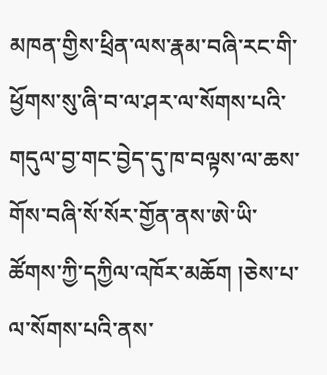མཁན་གྱིས་ཕྲིན་ལས་རྣམ་བཞི་རང་གི་ཕྱོགས་སུ་ཞི་བ་ལ་ཤར་ལ་སོགས་པའི་གདུལ་བྱ་གང་བྱེད་དུ་ཁ་བལྟས་ལ་ཆས་གོས་བཞི་སོ་སོར་གྱོན་ནས་ཨེ་ཡི་ཚོགས་ཀྱི་དཀྱིལ་འཁོར་མཆོག །ཅེས་པ་ལ་སོགས་པའི་ནས་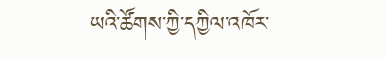ཡའི་ཚོགས་ཀྱི་དཀྱིལ་འཁོར་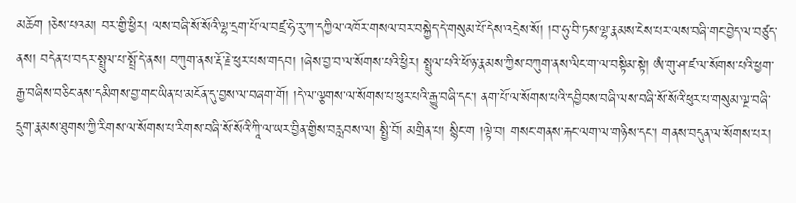མཆོག །ཅེས་པའམ། བར་གྱི་ཕྱིར། ལས་བཞི་སོ་སོའི་ལྷ་དྲག་པོ་ལ་བཛྲ་ཧེ་རུ་ཀ་དཀྱིལ་འཁོར་གསལ་བར་བསྐྱེད་དེ་གསུམ་པོ་དེས་འདྲེས་སོ། །བ་ཧུ་བི་ཏས་ལྷ་རྣམས་ངེས་པར་ལས་བཞི་གང་བྱེད་ལ་བཙུད་ནས། བདེན་པ་བདར་སྤྲུལ་པ་སྤྲོ་དེ་ནས། བཀུག་ནས་རྡོ་རྗེ་ཕུར་པས་གདབ། །ཞེས་བྱ་བ་ལ་སོགས་པའི་ཕྱིར། སྤྲུལ་པའི་ཕོ་ཉ་རྣམས་ཀྱིས་བཀུག་ནས་ལིང་ག་ལ་བསྟིམ་སྟེ། ཨཾ་གུ་ཤ་ཛ་ལ་སོགས་པའི་ཕྱག་རྒྱ་བཞིས་བཅིང་ནས་དམིགས་བྱ་གང་ཡིན་པ་མངོན་དུ་བྱས་ལ་བཞག་གོ། །དེ་ལ་ལྕགས་ལ་སོགས་པ་ཕུར་པའི་རྒྱུ་བཞི་དང་། ནག་པོ་ལ་སོགས་པའི་དབྱིབས་བཞི་ལས་བཞི་སོ་སོའི་ཕུར་པ་གསུམ་ལྔ་བཞི་དྲུག་རྣམས་ཐུགས་ཀྱི་རིགས་ལ་སོགས་པ་རིགས་བཞི་སོ་སོའི་ཀཱི་ལ་ཡར་བྱིན་གྱིས་བརླབས་ལ། སྤྱི་བོ། མགྲིན་པ། སྙིང་ག །ལྟེ་བ། གསང་གནས་རྐང་ལག་ལ་གཉིས་དང་། གནས་བདུན་ལ་སོགས་པར།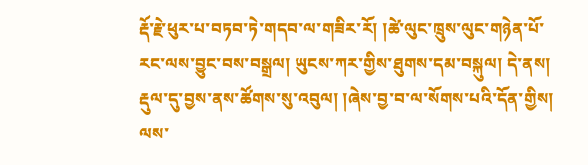རྡོ་རྗེ་ཕུར་པ་བཏབ་ཏེ་གདབ་ལ་གཟིར་རོ། །ཚེ་ལུང་ཁྲུས་ལུང་གཉེན་པོ་རང་ལས་བྱུང་བས་བསྒྲལ། ཡུངས་ཀར་གྱིས་ཐུགས་དམ་བསྐུལ། དེ་ནས། རྡུལ་དུ་བྱས་ནས་ཚོགས་སུ་འབུལ། །ཞེས་བྱ་བ་ལ་སོགས་པའི་དོན་གྱིས། ལས་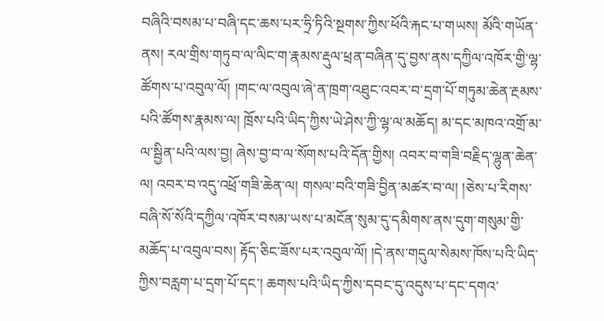བཞིའི་བསམ་པ་བཞི་དང་ཆས་པར་ཧྲི་ཏིའི་སྔགས་ཀྱིས་ཕོའི་རྐང་པ་གཡས། མོའི་གཡོན་ནས། རལ་གྲིས་གཏུབ་ལ་ལིང་ག་རྣམས་རྡུལ་ཕྲན་བཞིན་དུ་བྱས་ནས་དཀྱིལ་འཁོར་གྱི་ལྷ་ཚོགས་པ་འབུལ་ལོ། །གང་ལ་འབུལ་ཞེ་ན་ཁྲག་འཐུང་འབར་བ་དྲག་པོ་གཏུམ་ཆེན་རྔམས་པའི་ཚོགས་རྣམས་ལ། ཁྲོས་པའི་ཡིད་ཀྱིས་ཡེ་ཤེས་ཀྱི་ལྷ་ལ་མཆོད། མ་དང་མཁའ་འགྲོ་མ་ལ་སྦྱིན་པའི་ལས་བྱ། ཞེས་བྱ་བ་ལ་སོགས་པའི་དོན་གྱིས། འབར་བ་གཟི་བརྗིད་ལྷུན་ཆེན་ལ། འབར་བ་འདུ་འཕྲོ་གཟི་ཆེན་ལ། གསལ་བའི་གཟི་བྱིན་མཚར་བ་ལ། །ཅེས་པ་རིགས་བཞི་སོ་སོའི་དཀྱིལ་འཁོར་བསམ་ཡས་པ་མངོན་སུམ་དུ་དམིགས་ནས་དུག་གསུམ་གྱི་མཆོད་པ་འབུལ་བས། རྟོད་ཅིང་ཟོས་པར་འབུལ་ལོ། །དེ་ནས་གདུལ་སེམས་ཁོས་པའི་ཡིད་ཀྱིས་བརླག་པ་དྲག་པོ་དང་། ཆགས་པའི་ཡིད་ཀྱིས་དབང་དུ་འདུས་པ་དང་དགའ་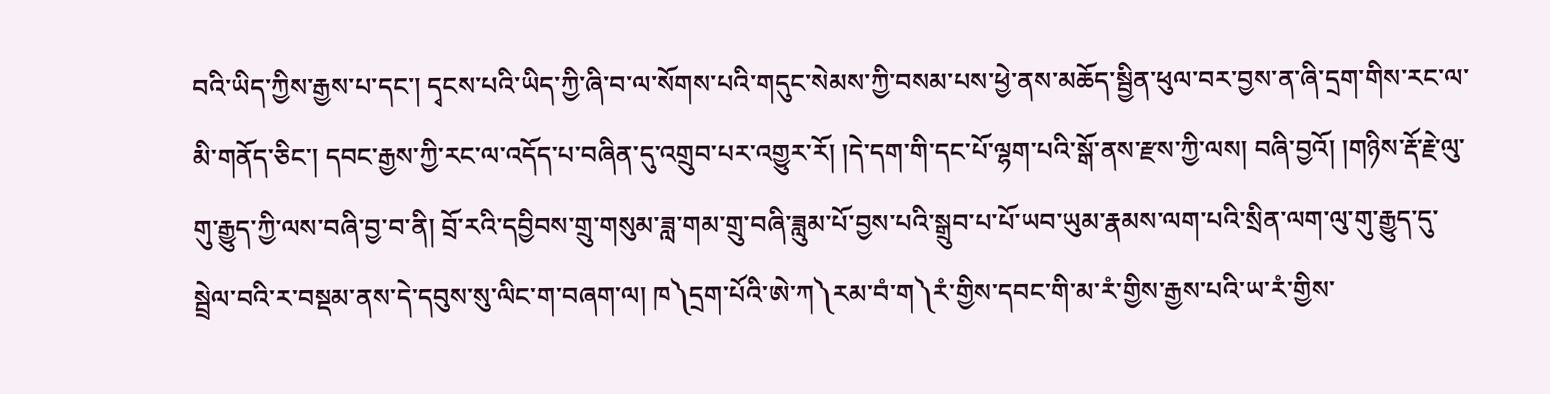བའི་ཡིད་ཀྱིས་རྒྱས་པ་དང་། དྭངས་པའི་ཡིད་ཀྱི་ཞི་བ་ལ་སོགས་པའི་གདུང་སེམས་ཀྱི་བསམ་པས་ཕྱེ་ནས་མཆོད་སྦྱིན་ཕུལ་བར་བྱས་ན་ཞི་དྲག་གིས་རང་ལ་མི་གནོད་ཅིང་། དབང་རྒྱས་ཀྱི་རང་ལ་འདོད་པ་བཞིན་དུ་འགྲུབ་པར་འགྱུར་རོ། །དེ་དག་གི་དང་པོ་ལྷག་པའི་སྒོ་ནས་རྫས་ཀྱི་ལས། བཞི་བྱའོ། །གཉིས་རྡོ་རྗེ་ལུ་གུ་རྒྱུད་ཀྱི་ལས་བཞི་བྱ་བ་ནི། བྲོ་རའི་དབྱིབས་གྲུ་གསུམ་ཟླ་གམ་གྲུ་བཞི་ཟླུམ་པོ་བྱས་པའི་སྒྲུབ་པ་པོ་ཡབ་ཡུམ་རྣམས་ལག་པའི་སྲིན་ལག་ལུ་གུ་རྒྱུད་དུ་སྦྲེལ་བའི་ར་བསྡམ་ནས་དེ་དབུས་སུ་ལིང་ག་བཞག་ལ། ཁ༽དྲག་པོའི་ཨེ་ཀ༽རམ་བཾ་ག༽རཾ་གྱིས་དབང་གི་མ་རཾ་གྱིས་རྒྱས་པའི་ཡ་རཾ་གྱིས་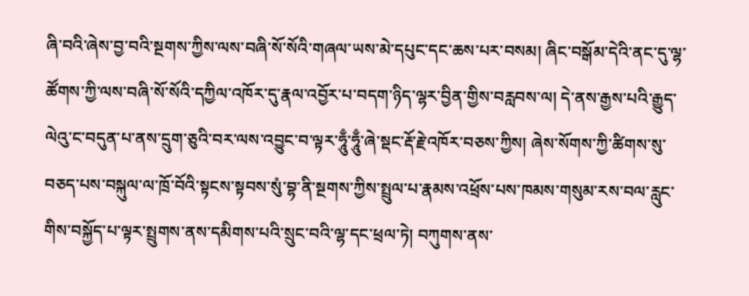ཞི་བའི་ཞེས་བྱ་བའི་སྔགས་ཀྱིས་ལས་བཞི་སོ་སོའི་གཞལ་ཡས་མེ་དཔུང་དང་ཆས་པར་བསམ། ཞིང་བསྒོམ་དེའི་ནང་དུ་ལྷ་ཚོགས་ཀྱི་ལས་བཞི་སོ་སོའི་དཀྱིལ་འཁོར་དུ་རྣལ་འབྱོར་པ་བདག་ཉིད་ལྷར་བྱིན་གྱིས་བརླབས་ལ། དེ་ནས་རྒྱས་པའི་རྒྱུད་ལེའུ་ང་བདུན་པ་ནས་དྲུག་ཅུའི་བར་ལས་འབྱུང་བ་ལྟར་ཧཱུྃ་ཧཱུྃ་ཞེ་སྡང་རྡོ་རྗེ་འཁོར་བཅས་ཀྱིས། ཞེས་སོགས་ཀྱི་ཚིགས་སུ་བཅད་པས་བསྐུལ་ལ་ཁྲོ་བོའི་སྟངས་སྟབས་སུཾ་བྷ་ནི་སྔགས་ཀྱིས་སྤྲུལ་པ་རྣམས་འཕྲོས་པས་ཁམས་གསུམ་རས་བལ་རླུང་གིས་བསྐྱོད་པ་ལྟར་སྤྲུགས་ནས་དམིགས་པའི་སྲུང་བའི་ལྷ་དང་ཕྲལ་ཏེ། བཀུགས་ནས་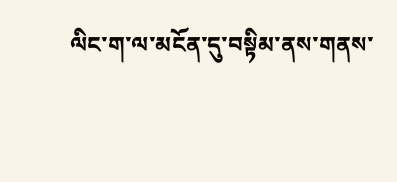ལིང་ག་ལ་མངོན་དུ་བསྟིམ་ནས་གནས་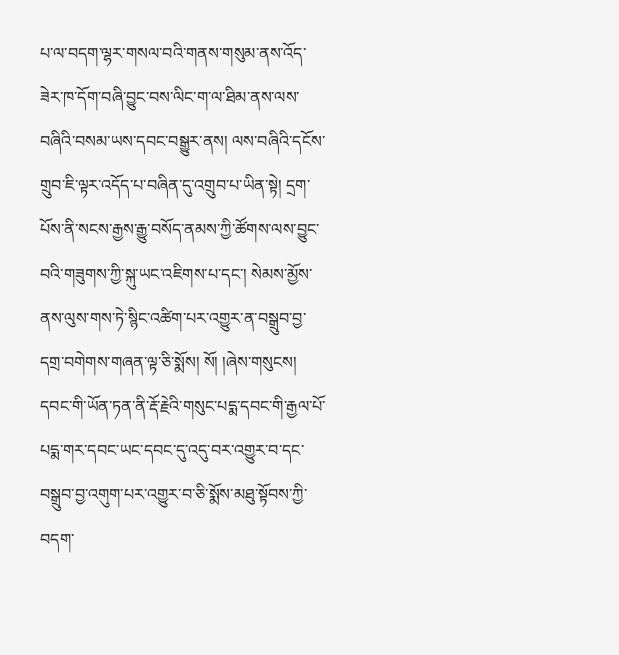པ་ལ་བདག་ལྷར་གསལ་བའི་གནས་གསུམ་ནས་འོད་ཟེར་ཁ་དོག་བཞི་བྱུང་བས་ལིང་ག་ལ་ཐིམ་ནས་ལས་བཞིའི་བསམ་ཡས་དབང་བསྒྱུར་ནས། ལས་བཞིའི་དངོས་གྲུབ་ཇི་ལྟར་འདོད་པ་བཞིན་དུ་འགྲུབ་པ་ཡིན་སྟེ། དྲག་པོས་ནི་སངས་རྒྱས་རྒྱུ་བསོད་ནམས་ཀྱི་ཚོགས་ལས་བྱུང་བའི་གཟུགས་ཀྱི་སྐུ་ཡང་འཇིགས་པ་དང་། སེམས་མྱོས་ནས་ལུས་གས་ཏེ་སྙིང་འཚིག་པར་འགྱུར་ན་བསྒྲུབ་བྱ་དགྲ་བགེགས་གཞན་ལྟ་ཅི་སྨོས། སོ། །ཞེས་གསུངས། དབང་གི་ཡོན་ཏན་ནི་རྡོ་རྗེའི་གསུང་པདྨ་དབང་གི་རྒྱལ་པོ་པདྨ་གར་དབང་ཡང་དབང་དུ་འདུ་བར་འགྱུར་བ་དང་བསྒྲུབ་བྱ་འགུག་པར་འགྱུར་བ་ཅི་སྨོས་མཐུ་སྟོབས་ཀྱི་བདག་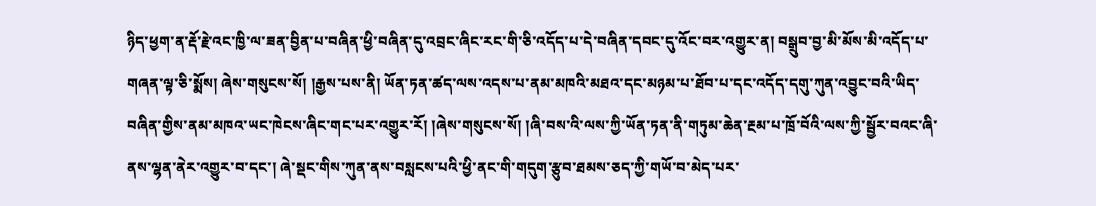ཉིད་ཕྱག་ན་རྡོ་རྗེ་འང་ཁྱི་ལ་ཟན་བྱིན་པ་བཞིན་ཕྱི་བཞིན་དུ་འབྲང་ཞིང་རང་གི་ཅི་འདོད་པ་དེ་བཞིན་དབང་དུ་འོང་བར་འགྱུར་ན། བསྒྲུབ་བྱ་མི་མོས་མི་འདོད་པ་གཞན་ལྟ་ཅི་སྨོས། ཞེས་གསུངས་སོ། །རྒྱས་པས་ནི། ཡོན་ཏན་ཚད་ལས་འདས་པ་ནམ་མཁའི་མཐའ་དང་མཉམ་པ་ཐོབ་པ་དང་འདོད་དགུ་ཀུན་འབྱུང་བའི་ཡིད་བཞིན་གྱིས་ནམ་མཁའ་ཡང་ཁེངས་ཞིང་གང་པར་འགྱུར་རོ། །ཞེས་གསུངས་སོ། །ཞི་བས་འི་ལས་ཀྱི་ཡོན་ཏན་ནི་གཏུམ་ཆེན་རྔམ་པ་ཁྲོ་བོའི་ལས་ཀྱི་སྦྱོར་བའང་ཞི་ནས་ལྷན་ནེར་འགྱུར་བ་དང་། ཞེ་སྡང་གིས་ཀུན་ནས་བསླངས་པའི་ཕྱི་ནང་གི་གདུག་རྩུབ་ཐམས་ཅད་ཀྱི་གཡོ་བ་མེད་པར་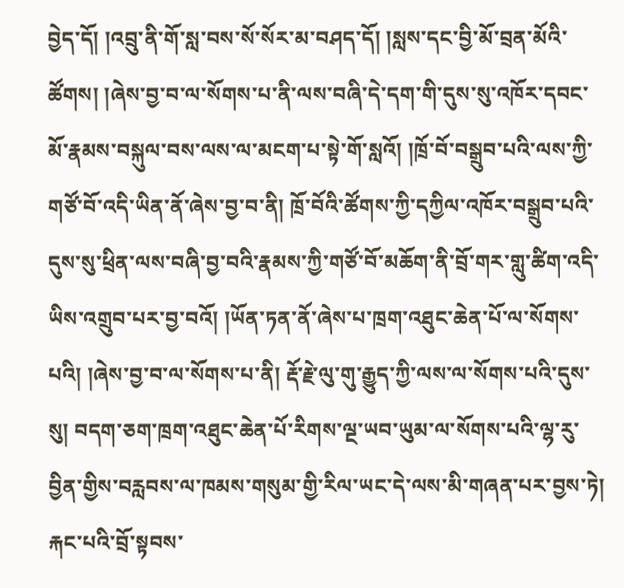བྱེད་དོ། །འབྲུ་ནི་གོ་སླ་བས་སོ་སོར་མ་བཤད་དོ། །སླས་དང་བྱི་མོ་བྲན་མོའི་ཚོགས། །ཞེས་བྱ་བ་ལ་སོགས་པ་ནི་ལས་བཞི་དེ་དག་གི་དུས་སུ་འཁོར་དབང་མོ་རྣམས་བསྐུལ་བས་ལས་ལ་མངག་པ་སྟེ་གོ་སླའོ། །ཁྲོ་བོ་བསྒྲུབ་པའི་ལས་ཀྱི་གཙོ་བོ་འདི་ཡིན་ནོ་ཞེས་བྱ་བ་ནི། ཁྲོ་བོའི་ཚོགས་ཀྱི་དཀྱིལ་འཁོར་བསྒྲུབ་པའི་དུས་སུ་ཕྲིན་ལས་བཞི་བྱ་བའི་རྣམས་ཀྱི་གཙོ་བོ་མཆོག་ནི་བྲོ་གར་གླུ་ཚིག་འདི་ཡིས་འགྲུབ་པར་བྱ་བའོ། །ཡོན་ཏན་ནོ་ཞེས་པ་ཁྲག་འཐུང་ཆེན་པོ་ལ་སོགས་པའི། །ཞེས་བྱ་བ་ལ་སོགས་པ་ནི། རྡོ་རྗེ་ལུ་གུ་རྒྱུད་ཀྱི་ལས་ལ་སོགས་པའི་དུས་སུ། བདག་ཅག་ཁྲག་འཐུང་ཆེན་པོ་རིགས་ལྔ་ཡབ་ཡུམ་ལ་སོགས་པའི་ལྷ་རུ་བྱིན་གྱིས་བརླབས་ལ་ཁམས་གསུམ་གྱི་རིལ་ཡང་དེ་ལས་མི་གཞན་པར་བྱས་ཏེ། རྐང་པའི་བྲོ་སྟབས་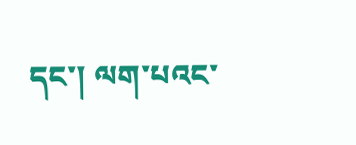དང་། ལག་པའང་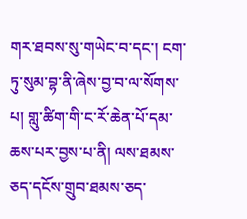གར་ཐབས་སུ་གཡེང་བ་དང་། ངག་ཏུ་སུམ་བྷ་ནི་ཞེས་བྱ་བ་ལ་སོགས་པ། གླུ་ཚིག་གི་ང་རོ་ཆེན་པོ་དམ་ཆས་པར་བྱས་པ་ནི། ལས་ཐམས་ཅད་དངོས་གྲུབ་ཐམས་ཅད་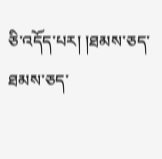ཅི་འདོད་པར། །ཐམས་ཅད་ཐམས་ཅད་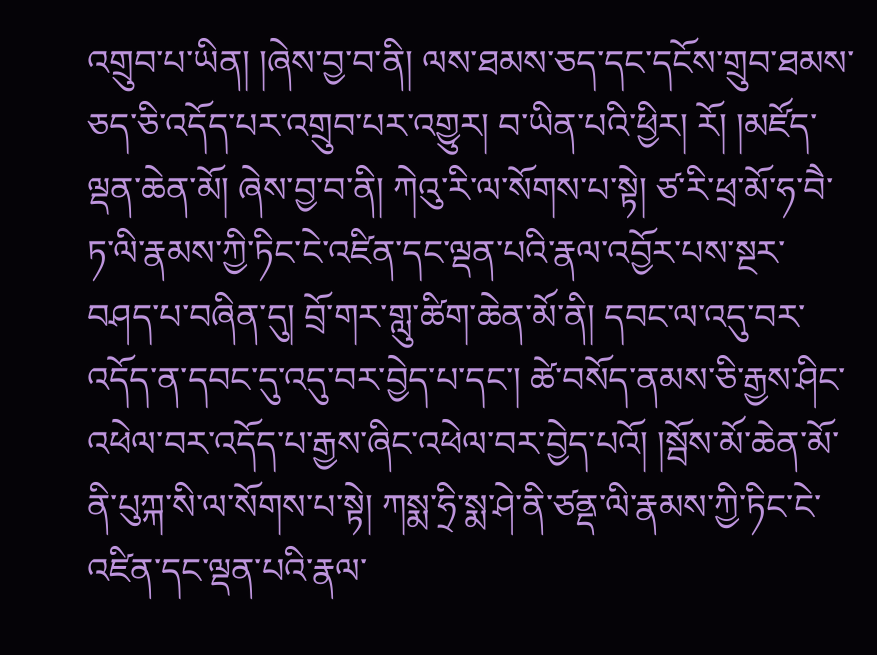འགྲུབ་པ་ཡིན། །ཞེས་བྱ་བ་ནི། ལས་ཐམས་ཅད་དང་དངོས་གྲུབ་ཐམས་ཅད་ཅི་འདོད་པར་འགྲུབ་པར་འགྱུར། བ་ཡིན་པའི་ཕྱིར། རོ། །མཛོད་ལྡན་ཆེན་མོ། ཞེས་བྱ་བ་ནི། ཀེའུ་རི་ལ་སོགས་པ་སྟེ། ཙ་རི་ཕྲ་མོ་ཧ་བཻ་ཏ་ལི་རྣམས་ཀྱི་ཏིང་ངེ་འཛིན་དང་ལྡན་པའི་རྣལ་འབྱོར་པས་སྔར་བཤད་པ་བཞིན་དུ། བྲོ་གར་གླུ་ཚིག་ཆེན་མོ་ནི། དབང་ལ་འདུ་བར་འདོད་ན་དབང་དུ་འདུ་བར་བྱེད་པ་དང་། ཚེ་བསོད་ནམས་ཅི་རྒྱས་ཤིང་འཕེལ་བར་འདོད་པ་རྒྱས་ཞིང་འཕེལ་བར་བྱེད་པའོ། །སྦོས་མོ་ཆེན་མོ་ནི་པུཀྐ་སི་ལ་སོགས་པ་སྟེ། ཀསྨ་ཧྲི་སྨ་ཤེ་ནི་ཙནྡ་ལི་རྣམས་ཀྱི་ཏིང་ངེ་འཛིན་དང་ལྡན་པའི་རྣལ་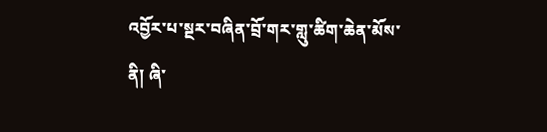འབྱོར་པ་སྔར་བཞིན་བྲོ་གར་གླུ་ཚིག་ཆེན་མོས་ནི། ཞི་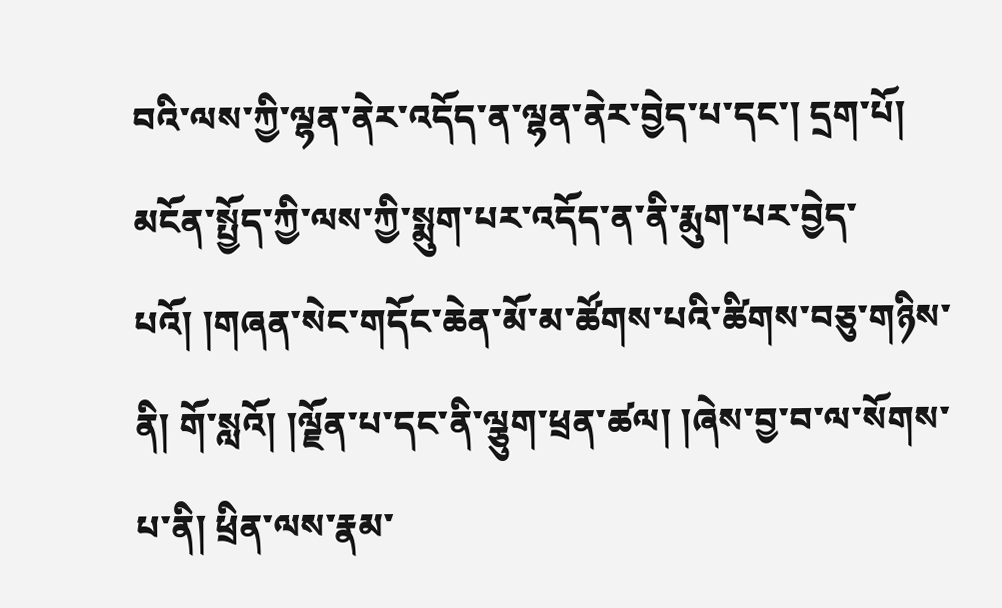བའི་ལས་ཀྱི་ལྷན་ནེར་འདོད་ན་ལྷན་ནེར་བྱེད་པ་དང་། དྲག་པོ། མངོན་སྤྱོད་ཀྱི་ལས་ཀྱི་སྨུག་པར་འདོད་ན་ནི་རྨུག་པར་བྱེད་པའོ། །གཞན་སེང་གདོང་ཆེན་མོ་མ་ཚོགས་པའི་ཚིགས་བཅུ་གཉིས་ནི། གོ་སླའོ། །ལྗོན་པ་དང་ནི་ལྕུག་ཕྲན་ཚལ། །ཞེས་བྱ་བ་ལ་སོགས་པ་ནི། ཕྲིན་ལས་རྣམ་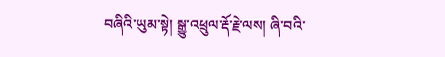བཞིའི་ཡུམ་སྟེ། སྒྱུ་འཕྲུལ་རྡོ་རྗེ་ལས། ཞི་བའི་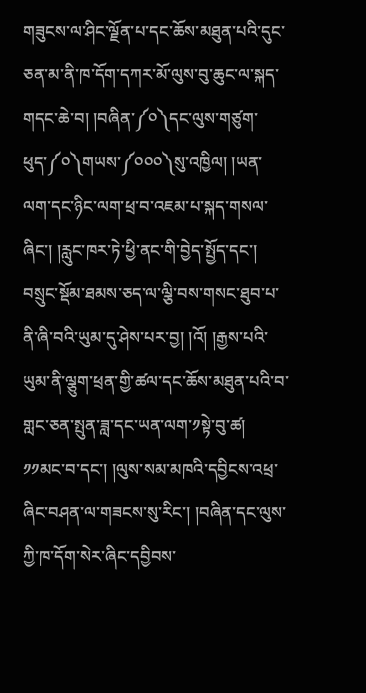གཟུངས་ལ་ཤིང་ལྗོན་པ་དང་ཆོས་མཐུན་པའི་དུང་ཅན་མ་ནི་ཁ་དོག་དཀར་མོ་ལུས་བུ་ཆུང་ལ་སྐད་གདང་ཆེ་བ། །བཞིན་༼༠༽དང་ལུས་གཙུག་ཕུད་༼༠༽གཡས་༼༠༠༠༽སུ་འཁྱིལ། །ཡན་ལག་དང་ཉིང་ལག་ཕྲ་བ་འཇམ་པ་སྐད་གསལ་ཞིང་། །རླུང་ཁར་ཏེ་ཕྱི་ནང་གི་བྱེད་སྤྱོད་དང་། བསྲུང་སྡོམ་ཐམས་ཅད་ལ་ལྕི་བས་གསང་ཐུབ་པ་ནི་ཞི་བའི་ཡུམ་དུ་ཤེས་པར་བྱ། །འོ། །རྒྱས་པའི་ཡུམ་ནི་ལྕུག་ཕྲན་གྱི་ཚལ་དང་ཆོས་མཐུན་པའི་བ་གླང་ཅན་སྤུན་ཟླ་དང་ཡན་ལག་༡སྟེ་བུ་ཚ། ༡༡མང་བ་དང་། །ལུས་སམ་མཁའི་དབྱིངས་འཕྲ་ཞིང་བཤན་ལ་གཟངས་སུ་རིང་། །བཞིན་དང་ལུས་ཀྱི་ཁ་དོག་སེར་ཞིང་དབྱིབས་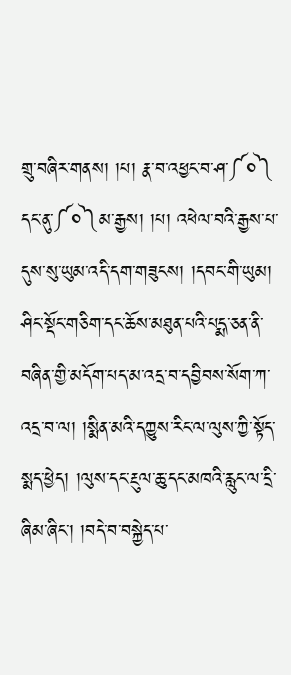གྲུ་བཞིར་གནས། །པ། རྣ་བ་འཕྱང་བ་ཤ་༼༠༽ དང་ནུ་༼༠༽མ་རྒྱས། །པ། འཕེལ་བའི་རྒྱས་པ་དུས་སུ་ཡུམ་འདི་དག་གཟུངས། །དབང་གི་ཡུམ། ཤིང་སྡོང་གཅིག་དང་ཆོས་མཐུན་པའི་པདྨ་ཅན་ནི་བཞིན་གྱི་མདོག་པད་མ་འདྲ་བ་དབྱིབས་སོག་ཀ་འདྲ་བ་ལ། །སྨིན་མའི་དཀྱུས་རིང་ལ་ལུས་ཀྱི་སྟོད་སྨད་ཕྱེད། །ལུས་དང་རྔུལ་ཆུ་དང་མཁའི་རླུང་ལ་དྲི་ཞིམ་ཞིང་། །བདེ་བ་བསྐྱེད་པ་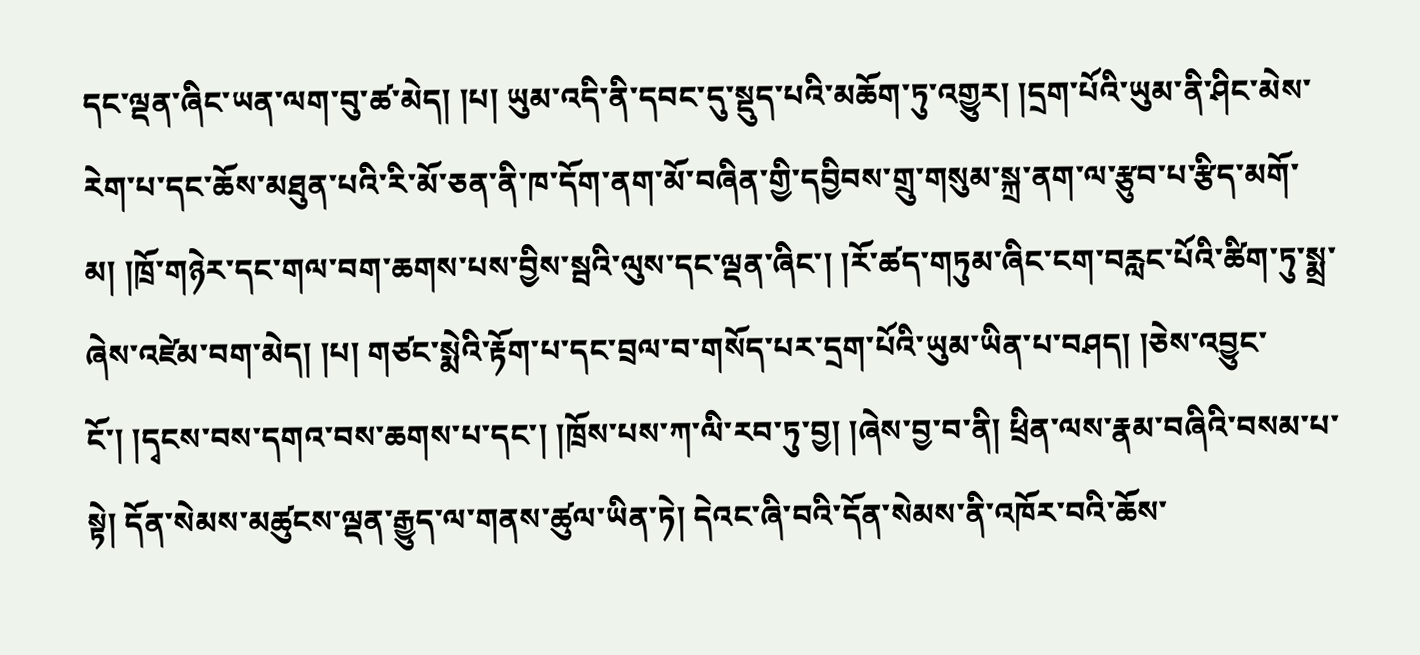དང་ལྡན་ཞིང་ཡན་ལག་བུ་ཚ་མེད། །པ། ཡུམ་འདི་ནི་དབང་དུ་སྡུད་པའི་མཆོག་ཏུ་འགྱུར། །དྲག་པོའི་ཡུམ་ནི་ཤིང་མེས་རེག་པ་དང་ཆོས་མཐུན་པའི་རི་མོ་ཅན་ནི་ཁ་དོག་ནག་མོ་བཞིན་གྱི་དབྱིབས་གྲུ་གསུམ་སྐྲ་ནག་ལ་རྩུབ་པ་རྩིད་མགོ་མ། །ཁྲོ་གཉེར་དང་གལ་བག་ཆགས་པས་བྱིས་སྦའི་ལུས་དང་ལྡན་ཞིང་། །རོ་ཚད་གཏུམ་ཞིང་ངག་བརླང་པོའི་ཚིག་ཏུ་སྨྲ་ཞེས་འཛེམ་བག་མེད། །པ། གཙང་སྨེའི་རྟོག་པ་དང་བྲལ་བ་གསོད་པར་དྲག་པོའི་ཡུམ་ཡིན་པ་བཤད། །ཅེས་འབྱུང་ངོ་། །དྭངས་བས་དགའ་བས་ཆགས་པ་དང་། །ཁྲོས་པས་ཀ་ལི་རབ་ཏུ་བྱ། །ཞེས་བྱ་བ་ནི། ཕྲིན་ལས་རྣམ་བཞིའི་བསམ་པ་སྟེ། དོན་སེམས་མཚུངས་ལྡན་རྒྱུད་ལ་གནས་ཚུལ་ཡིན་ཏེ། དེའང་ཞི་བའི་དོན་སེམས་ནི་འཁོར་བའི་ཆོས་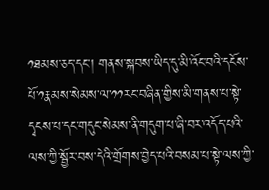༡ཐམས་ཅད་དང་། གནས་སྐབས་ཡིད་དུ་མི་འོང་བའི་དངོས་པོ་༡རྣམས་སེམས་ལ་༡༡རང་བཞིན་གྱིས་མི་གནས་པ་སྟེ་དྭངས་པ་དང་གདུང་སེམས་ནི་གདུག་པ་ཞི་བར་འདོད་པའི་ལས་ཀྱི་སྦྱོར་བས་དེའི་གྲོགས་བྱེད་པའི་བསམ་པ་སྟེ་ལས་ཀྱི་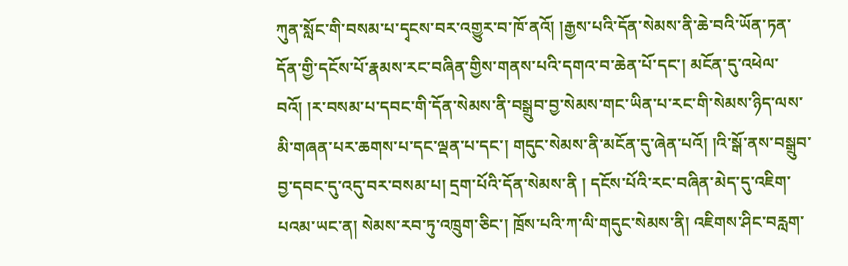ཀུན་སློང་གི་བསམ་པ་དྭངས་བར་འགྱུར་བ་ཁོ་ནའོ། །རྒྱས་པའི་དོན་སེམས་ནི་ཆེ་བའི་ཡོན་ཏན་དོན་གྱི་དངོས་པོ་རྣམས་རང་བཞིན་གྱིས་གནས་པའི་དགའ་བ་ཆེན་པོ་དང་། མངོན་དུ་འཕེལ་བའོ། །ར་བསམ་པ་དབང་གི་དོན་སེམས་ནི་བསྒྲུབ་བྱ་སེམས་གང་ཡིན་པ་རང་གི་སེམས་ཉིད་ལས་མི་གཞན་པར་ཆགས་པ་དང་ལྡན་པ་དང་། གདུང་སེམས་ནི་མངོན་དུ་ཞེན་པའོ། །འི་སྒོ་ནས་བསྒྲུབ་བྱ་དབང་དུ་འདུ་བར་བསམ་པ། དྲག་པོའི་དོན་སེམས་ནི ། དངོས་པོའི་རང་བཞིན་མེད་དུ་འཇིག་པའམ་ཡང་ན། སེམས་རབ་ཏུ་འཁྲུག་ཅིང་། ཁྲོས་པའི་ཀ་ལི་གདུང་སེམས་ནི། འཇིགས་ཤིང་བརླག་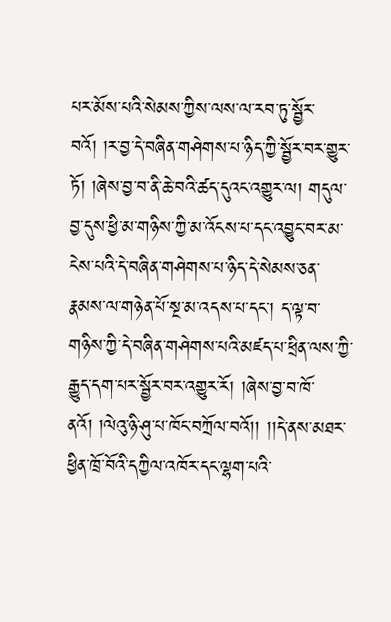པར་མོས་པའི་སེམས་ཀྱིས་ལས་ལ་རབ་ཏུ་སྦྱོར་བའོ། །ར་བྱ་དེ་བཞིན་གཤེགས་པ་ཉིད་ཀྱི་སྦྱོར་བར་གྱུར་ཏོ། །ཞེས་བྱ་བ་ནི་ཆེ་བའི་ཚད་དུའང་འགྱུར་ལ། གདུལ་བྱ་དུས་ཕྱི་མ་གཉིས་ཀྱི་མ་འོངས་པ་དང་འབྱུང་བར་མ་ངེས་པའི་དེ་བཞིན་གཤེགས་པ་ཉིད་དེ་སེམས་ཅན་རྣམས་ལ་གཉེན་པོ་སྔ་མ་འདས་པ་དང་། ད་ལྟ་བ་གཉིས་ཀྱི་དེ་བཞིན་གཤེགས་པའི་མཛད་པ་ཕྲིན་ལས་ཀྱི་རྒྱུད་དག་པར་སྦྱོར་བར་འགྱུར་རོ། །ཞེས་བྱ་བ་ཁོ་ནའོ། །ལེའུ་ཉི་ཤུ་པ་ཁོང་བཀྲོལ་བའོ།། །།དེ་ནས་མཐར་ཕྱིན་ཁྲོ་བོའི་དཀྱིལ་འཁོར་དང་ལྷག་པའི་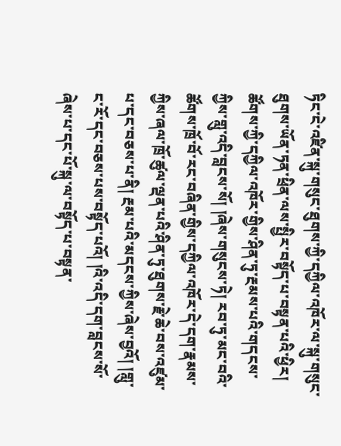ཏིང་ངེ་འཛིན་སྐུ་གསུང་ཐུགས་ཀྱི་དཀྱིལ་འཁོར་ལ་སྐུ་གསུང་ཐུགས་ཡོན་ཏན་ཕྲིན་ལས་སྤྱིར་བསྟོད་པ་བསྟན་པའི་ཕྱིར། ཚོགས་ཀྱི་དཀྱིལ་འཁོར་གྱིས་ཤིན་ཏུ་རྔམས་པའི་གདངས་ཀྱིས་གླུ་འདི་བླངས་སོ། །ཞེས་གསུངས་ཏེ། རབ་ཏུ་མང་བའི་ཚོགས་ཁྲོ་བོ་རང་བཞིན་གྱིས་དཀྱིལ་འཁོར་དེ་དག་རྣམས་ཀྱིས་ཞལ་ཁྲོ་ཚུལ་ལྡན་པའི་ཤིན་ཏུ་ཐུགས་རྗེ་ཆེ་བས་འཛུམ་པ་དང་བཅས་པ་ནི། རྔམ་པའི་མདངས་ཀྱིས་ཞེས་བྱའོ། །གླུ་ང་རོ་དང་བཅས་པས་བསྟོད་པའོ། །འི་འདི་དག་བླངས་སོ་ཞེས་པ་དང་པོ་སྐུ་ལ་བསྟོད་པ་བསྟན་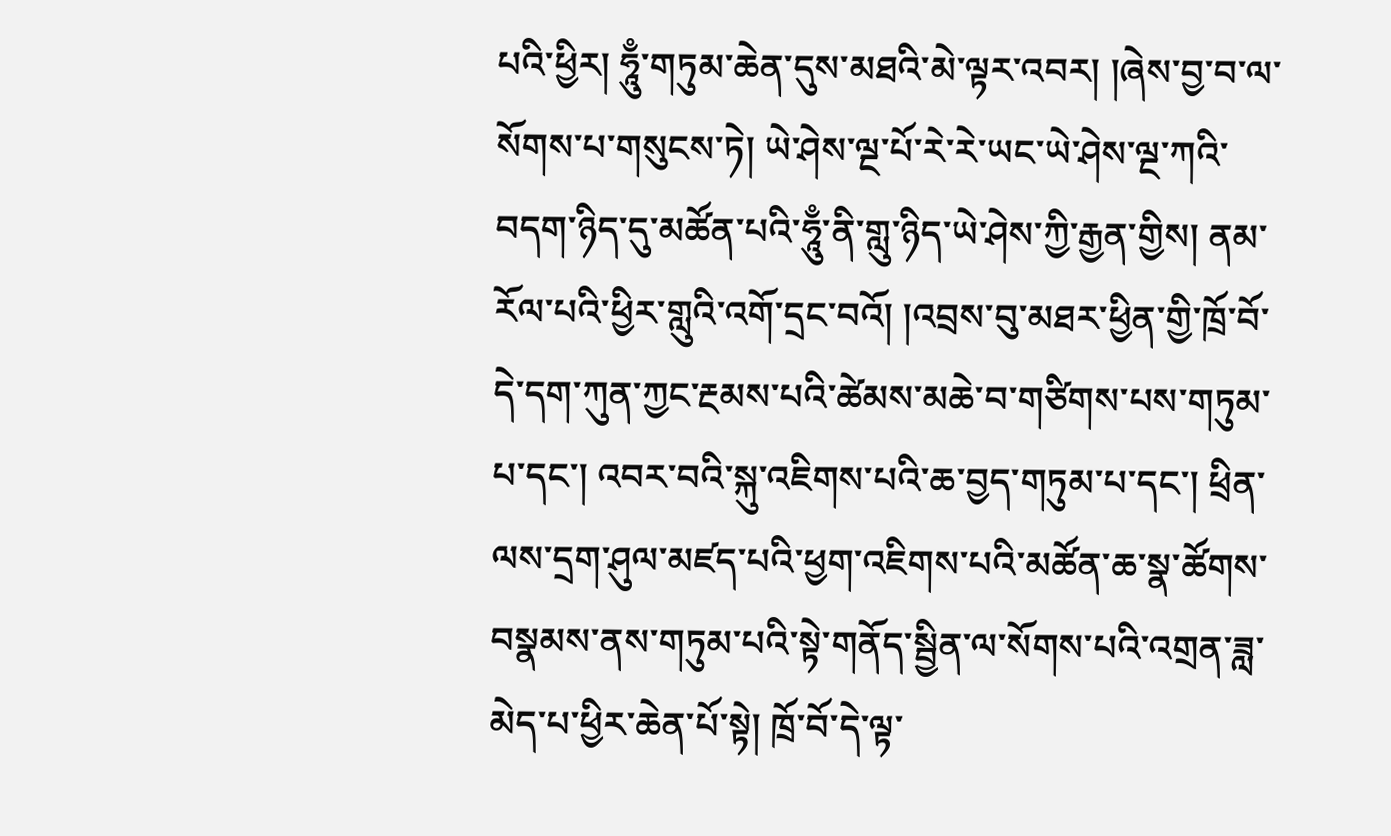པའི་ཕྱིར། ཧཱུྃ་གཏུམ་ཆེན་དུས་མཐའི་མེ་ལྟར་འབར། །ཞེས་བྱ་བ་ལ་སོགས་པ་གསུངས་ཏེ། ཡེ་ཤེས་ལྔ་པོ་རེ་རེ་ཡང་ཡེ་ཤེས་ལྔ་ཀའི་བདག་ཉིད་དུ་མཚོན་པའི་ཧཱུྃ་ནི་གླུ་ཉིད་ཡེ་ཤེས་ཀྱི་རྒྱན་གྱིས། ནམ་རོལ་པའི་ཕྱིར་གླུའི་འགོ་དྲང་བའོ། །འབྲས་བུ་མཐར་ཕྱིན་གྱི་ཁྲོ་བོ་དེ་དག་ཀུན་ཀྱང་རྔམས་པའི་ཚེམས་མཆེ་བ་གཙིགས་པས་གཏུམ་པ་དང་། འབར་བའི་སྐུ་འཇིགས་པའི་ཆ་བྱད་གཏུམ་པ་དང་། ཕྲིན་ལས་དྲག་ཤུལ་མཛད་པའི་ཕྱག་འཇིགས་པའི་མཚོན་ཆ་སྣ་ཚོགས་བསྣམས་ནས་གཏུམ་པའི་སྟེ་གནོད་སྦྱིན་ལ་སོགས་པའི་འགྲན་ཟླ་མེད་པ་ཕྱིར་ཆེན་པོ་སྟེ། ཁྲོ་བོ་དེ་ལྟ་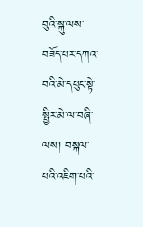བུའི་སྐུ་ལས་བཟོད་པར་དཀའ་བའི་མེ་དཔུང་སྟེ་སྤྱིར་མེ་ལ་བཞི་ལས། བསྐལ་པའི་འཇིག་པའི་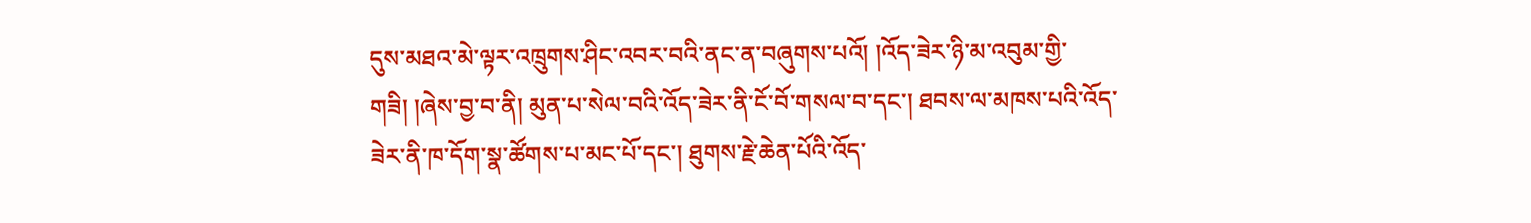དུས་མཐའ་མེ་ལྟར་འཁྲུགས་ཤིང་འབར་བའི་ནང་ན་བཞུགས་པའོ། །འོད་ཟེར་ཉི་མ་འབུམ་གྱི་གཟི། །ཞེས་བྱ་བ་ནི། མུན་པ་སེལ་བའི་འོད་ཟེར་ནི་ངོ་བོ་གསལ་བ་དང་། ཐབས་ལ་མཁས་པའི་འོད་ཟེར་ནི་ཁ་དོག་སྣ་ཚོགས་པ་མང་པོ་དང་། ཐུགས་རྗེ་ཆེན་པོའི་འོད་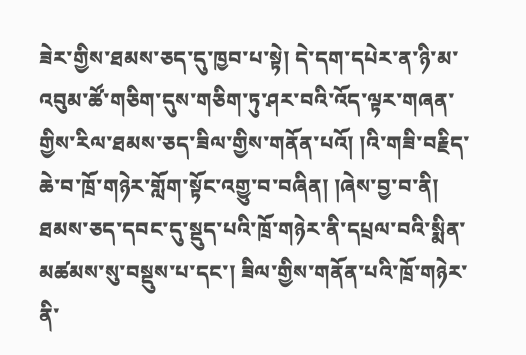ཟེར་གྱིས་ཐམས་ཅད་དུ་ཁྱབ་པ་སྟེ། དེ་དག་དཔེར་ན་ཉི་མ་འབུམ་ཚོ་གཅིག་དུས་གཅིག་ཏུ་ཤར་བའི་འོད་ལྟར་གཞན་གྱིས་རིལ་ཐམས་ཅད་ཟིལ་གྱིས་གནོན་པའོ། །འི་གཟི་བརྗིད་ཆེ་བ་ཁྲོ་གཉེར་གློག་སྟོང་འགྱུ་བ་བཞིན། །ཞེས་བྱ་བ་ནི། ཐམས་ཅད་དབང་དུ་སྡུད་པའི་ཁྲོ་གཉེར་ནི་དཔྲལ་བའི་སྨིན་མཚམས་སུ་བསྡུས་པ་དང་། ཟིལ་གྱིས་གནོན་པའི་ཁྲོ་གཉེར་ནི་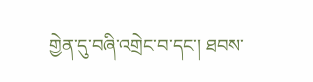གྱེན་དུ་བཞི་འགྲེང་བ་དང་། ཐབས་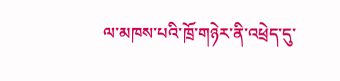ལ་མཁས་པའི་ཁྲོ་གཉེར་ནི་འཕྲེད་དུ་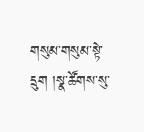གསུམ་གསུམ་སྟེ་དྲུག །སྣ་ཚོགས་སུ་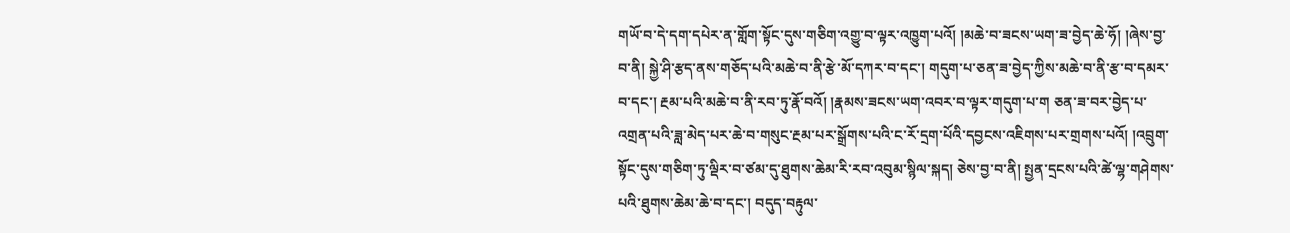གཡོ་བ་དེ་དག་དཔེར་ན་གློག་སྟོང་དུས་གཅིག་འགྱུ་བ་ལྟར་འཁྱུག་པའོ། །མཆེ་བ་ཟངས་ཡག་ཟ་བྱེད་ཆེ་ཧོ། །ཞེས་བྱ་བ་ནི། སྐྱེ་ཤི་རྩད་ནས་གཅོད་པའི་མཆེ་བ་ནི་རྩེ་མོ་དཀར་བ་དང་། གདུག་པ་ཅན་ཟ་བྱེད་ཀྱིས་མཆེ་བ་ནི་རྩ་བ་དམར་བ་དང་། རྔམ་པའི་མཆེ་བ་ནི་རབ་ཏུ་རྣོ་བའོ། །རྣམས་ཟངས་ཡག་འབར་བ་ལྟར་གདུག་པ་ག ཅན་ཟ་བར་བྱེད་པ་འགྲན་པའི་ཟླ་མེད་པར་ཆེ་བ་གསུང་རྔམ་པར་སྒྲོགས་པའི་ང་རོ་དྲག་པོའི་དབྱངས་འཇིགས་པར་གྲགས་པའོ། །འབྲུག་སྟོང་དུས་གཅིག་ཏུ་ལྡིར་བ་ཙམ་དུ་ཐུགས་ཆེམ་རི་རབ་འབུམ་སྙིལ་སྐད། ཅེས་བྱ་བ་ནི། སྤྱན་དྲངས་པའི་ཚེ་ལྷ་གཤེགས་པའི་ཐུགས་ཆེམ་ཆེ་བ་དང་། བདུད་བརྟུལ་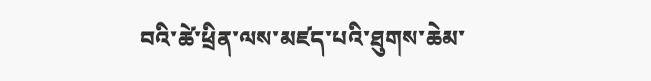བའི་ཚེ་ཕྲིན་ལས་མཛད་པའི་ཐུགས་ཆེམ་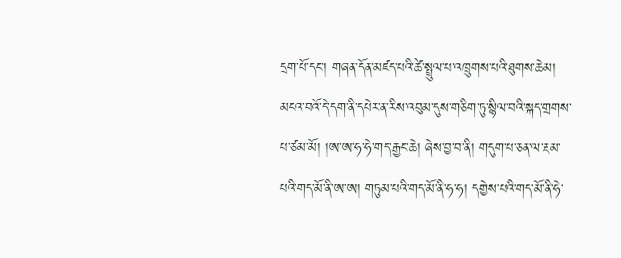དྲག་པོ་དང་། གཞན་དོན་མཛད་པའི་ཚེ་སྤྲུལ་པ་འཁྲུགས་པའི་ཐུགས་ཆེམ། མངའ་བའོ་དེ་དག་ནི་དཔེར་ན་རིས་འབུམ་དུས་གཅིག་ཏུ་སྙིལ་བའི་སྐད་གྲགས་པ་ཙམ་མོ། །ཨ་ཨ་ཧ་ཧེ་གད་རྒྱང་ཆེ། ཞེས་བྱ་བ་ནི། གདུག་པ་ཅན་ལ་རྔམ་པའི་གད་མོ་ནི་ཨ་ཨ། གཏུམ་པའི་གད་མོ་ནི་ཧ་ཧ། དགྱེས་པའི་གད་མོ་ནི་ཧེ་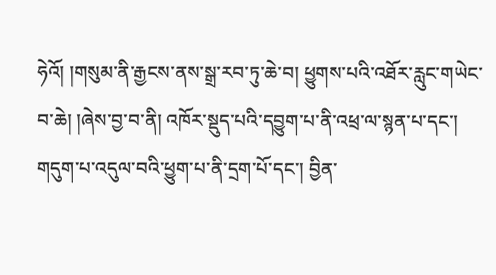ཧེའོ། །གསུམ་ནི་རྒྱངས་ནས་སྒྲ་རབ་ཏུ་ཆེ་བ། ཕྱུགས་པའི་འཐོར་རླུང་གཡེང་བ་ཆེ། །ཞེས་བྱ་བ་ནི། འཁོར་སྡུད་པའི་དབྱུག་པ་ནི་འཕྲ་ལ་སྙན་པ་དང་། གདུག་པ་འདུལ་བའི་ཕྱུག་པ་ནི་དྲག་པོ་དང་། བྱིན་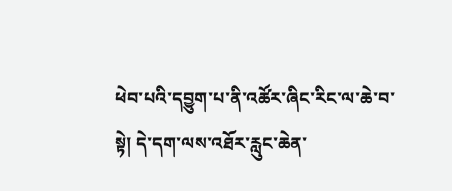ཕེབ་པའི་དབྱུག་པ་ནི་འཚོར་ཞིང་རིང་ལ་ཆེ་བ་སྟེ། དེ་དག་ལས་འཐོར་རླུང་ཆེན་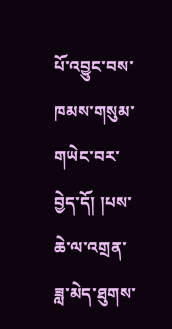པོ་འབྱུང་བས་ཁམས་གསུམ་གཡེང་བར་བྱེད་དོ། །པས་ཆེ་ལ་འགྲན་ཟླ་མེད་ཐུགས་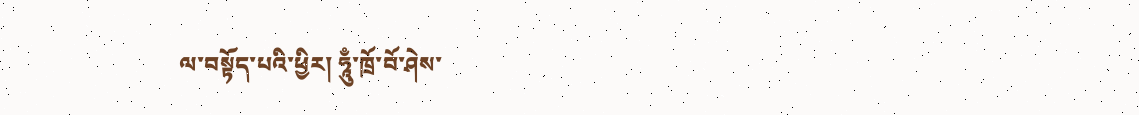ལ་བསྟོད་པའི་ཕྱིར། ཧཱུྃ་ཁྲོ་བོ་ཤེས་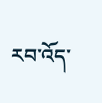རབ་འོད་